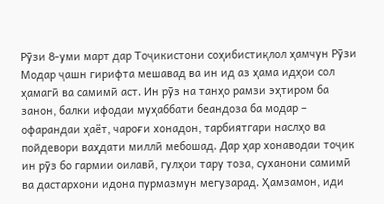Рӯзи 8-уми март дар Тоҷикистони соҳибистиқлол ҳамчун Рӯзи Модар ҷашн гирифта мешавад ва ин ид аз ҳама идҳои сол ҳамагӣ ва самимӣ аст. Ин рӯз на танҳо рамзи эҳтиром ба занон, балки ифодаи муҳаббати беандоза ба модар – офарандаи ҳаёт, чароғи хонадон, тарбиятгари наслҳо ва пойдевори ваҳдати миллӣ мебошад. Дар ҳар хонаводаи тоҷик ин рӯз бо гармии оилавӣ, гулҳои тару тоза, суханони самимӣ ва дастархони идона пурмазмун мегузарад. Ҳамзамон, иди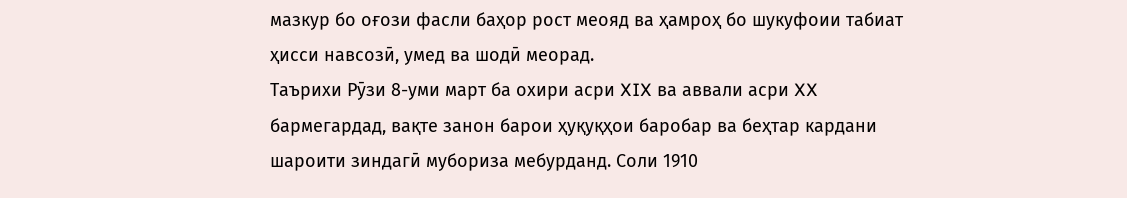мазкур бо оғози фасли баҳор рост меояд ва ҳамроҳ бо шукуфоии табиат ҳисси навсозӣ, умед ва шодӣ меорад.
Таърихи Рӯзи 8-уми март ба охири асри XIX ва аввали асри XX бармегардад, вақте занон барои ҳуқуқҳои баробар ва беҳтар кардани шароити зиндагӣ мубориза мебурданд. Соли 1910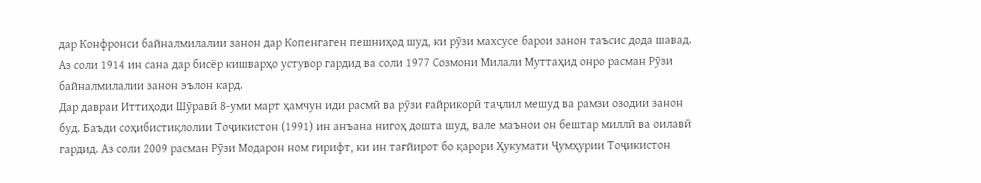дар Конфронси байналмилалии занон дар Копенгаген пешниҳод шуд, ки рӯзи махсусе барои занон таъсис дода шавад. Аз соли 1914 ин сана дар бисёр кишварҳо устувор гардид ва соли 1977 Созмони Милали Муттаҳид онро расман Рӯзи байналмилалии занон эълон кард.
Дар давраи Иттиҳоди Шӯравӣ 8-уми март ҳамчун иди расмӣ ва рӯзи ғайрикорӣ таҷлил мешуд ва рамзи озодии занон буд. Баъди соҳибистиқлолии Тоҷикистон (1991) ин анъана нигоҳ дошта шуд, вале маънои он бештар миллӣ ва оилавӣ гардид. Аз соли 2009 расман Рӯзи Модарон ном гирифт, ки ин тағйирот бо қарори Ҳукумати Ҷумҳурии Тоҷикистон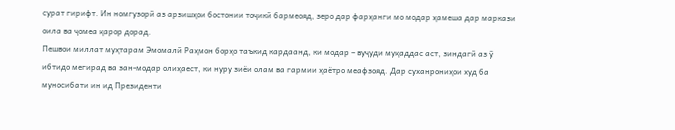сурат гирифт. Ин номгузорӣ аз арзишҳои бостонии тоҷикӣ бармеояд, зеро дар фарҳанги мо модар ҳамеша дар маркази оила ва ҷомеа қарор дорад.
Пешвои миллат муҳтарам Эмомалӣ Раҳмон борҳо таъкид кардаанд, ки модар – вуҷуди муқаддас аст, зиндагӣ аз ӯ ибтидо мегирад ва зан-модар олиҳаест, ки нуру зиёи олам ва гармии ҳаётро меафзояд. Дар суханрониҳои худ ба муносибати ин ид Президенти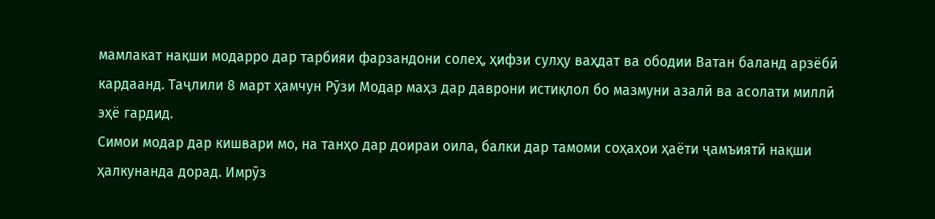мамлакат нақши модарро дар тарбияи фарзандони солеҳ, ҳифзи сулҳу ваҳдат ва ободии Ватан баланд арзёбӣ кардаанд. Таҷлили 8 март ҳамчун Рӯзи Модар маҳз дар даврони истиқлол бо мазмуни азалӣ ва асолати миллӣ эҳё гардид.
Симои модар дар кишвари мо, на танҳо дар доираи оила, балки дар тамоми соҳаҳои ҳаёти ҷамъиятӣ нақши ҳалкунанда дорад. Имрӯз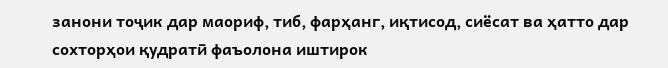занони тоҷик дар маориф, тиб, фарҳанг, иқтисод, сиёсат ва ҳатто дар сохторҳои қудратӣ фаъолона иштирок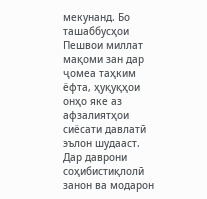мекунанд. Бо ташаббусҳои Пешвои миллат мақоми зан дар ҷомеа таҳким ёфта, ҳуқуқҳои онҳо яке аз афзалиятҳои сиёсати давлатӣ эълон шудааст.
Дар даврони соҳибистиқлолӣ занон ва модарон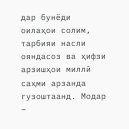дар бунёди оилаҳои солим, тарбияи насли ояндасоз ва ҳифзи арзишҳои миллӣ саҳми арзанда гузоштаанд. Модар –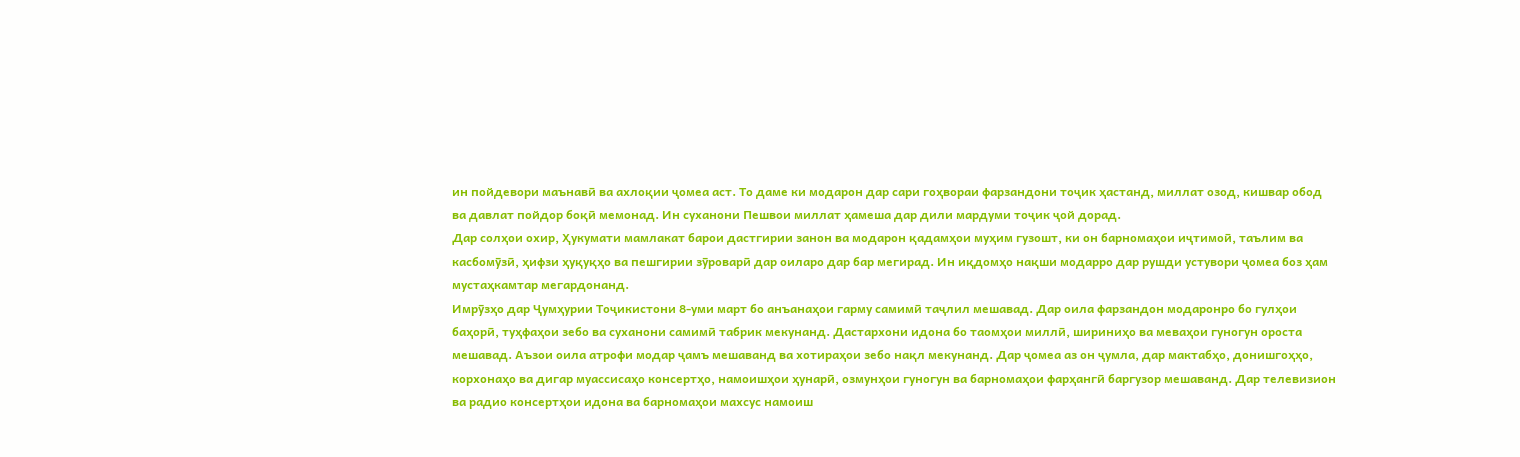ин пойдевори маънавӣ ва ахлоқии ҷомеа аст. То даме ки модарон дар сари гоҳвораи фарзандони тоҷик ҳастанд, миллат озод, кишвар обод ва давлат пойдор боқӣ мемонад. Ин суханони Пешвои миллат ҳамеша дар дили мардуми тоҷик ҷой дорад.
Дар солҳои охир, Ҳукумати мамлакат барои дастгирии занон ва модарон қадамҳои муҳим гузошт, ки он барномаҳои иҷтимоӣ, таълим ва касбомӯзӣ, ҳифзи ҳуқуқҳо ва пешгирии зӯроварӣ дар оиларо дар бар мегирад. Ин иқдомҳо нақши модарро дар рушди устувори ҷомеа боз ҳам мустаҳкамтар мегардонанд.
Имрӯзҳо дар Ҷумҳурии Тоҷикистони 8-уми март бо анъанаҳои гарму самимӣ таҷлил мешавад. Дар оила фарзандон модаронро бо гулҳои баҳорӣ, туҳфаҳои зебо ва суханони самимӣ табрик мекунанд. Дастархони идона бо таомҳои миллӣ, шириниҳо ва меваҳои гуногун ороста мешавад. Аъзои оила атрофи модар ҷамъ мешаванд ва хотираҳои зебо нақл мекунанд. Дар ҷомеа аз он ҷумла, дар мактабҳо, донишгоҳҳо, корхонаҳо ва дигар муассисаҳо консертҳо, намоишҳои ҳунарӣ, озмунҳои гуногун ва барномаҳои фарҳангӣ баргузор мешаванд. Дар телевизион ва радио консертҳои идона ва барномаҳои махсус намоиш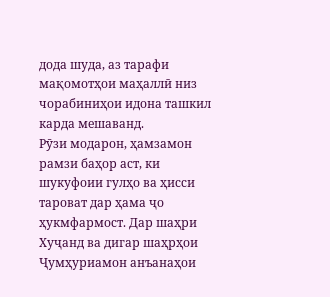дода шуда, аз тарафи мақомотҳои маҳаллӣ низ чорабиниҳои идона ташкил карда мешаванд.
Рӯзи модарон, ҳамзамон рамзи баҳор аст, ки шукуфоии гулҳо ва ҳисси тароват дар ҳама ҷо ҳукмфармост. Дар шаҳри Хуҷанд ва дигар шаҳрҳои Ҷумҳуриамон анъанаҳои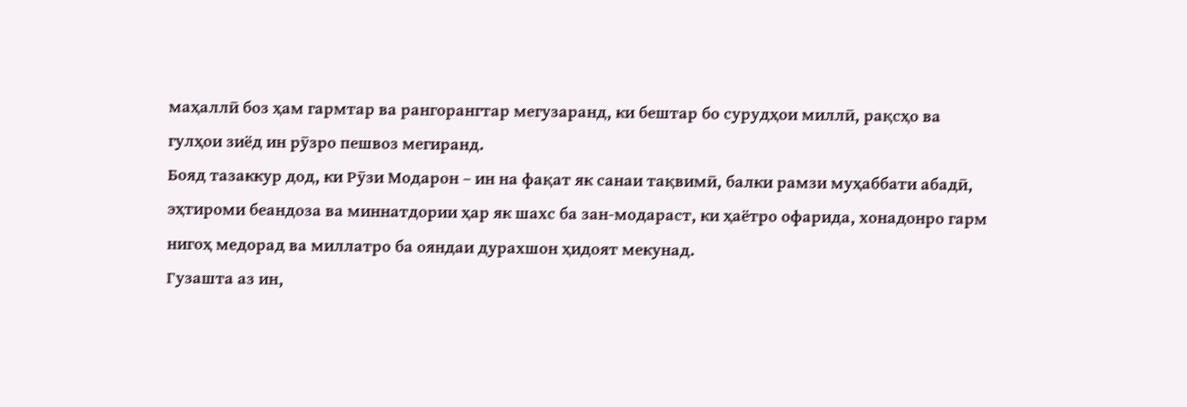маҳаллӣ боз ҳам гармтар ва рангорангтар мегузаранд, ки бештар бо сурудҳои миллӣ, рақсҳо ва гулҳои зиёд ин рӯзро пешвоз мегиранд.
Бояд тазаккур дод, ки Рӯзи Модарон – ин на фақат як санаи тақвимӣ, балки рамзи муҳаббати абадӣ, эҳтироми беандоза ва миннатдории ҳар як шахс ба зан-модараст, ки ҳаётро офарида, хонадонро гарм нигоҳ медорад ва миллатро ба ояндаи дурахшон ҳидоят мекунад.
Гузашта аз ин,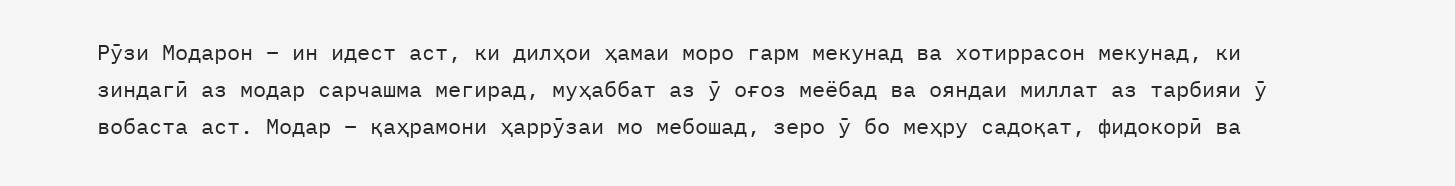Рӯзи Модарон – ин идест аст, ки дилҳои ҳамаи моро гарм мекунад ва хотиррасон мекунад, ки зиндагӣ аз модар сарчашма мегирад, муҳаббат аз ӯ оғоз меёбад ва ояндаи миллат аз тарбияи ӯ вобаста аст. Модар – қаҳрамони ҳаррӯзаи мо мебошад, зеро ӯ бо меҳру садоқат, фидокорӣ ва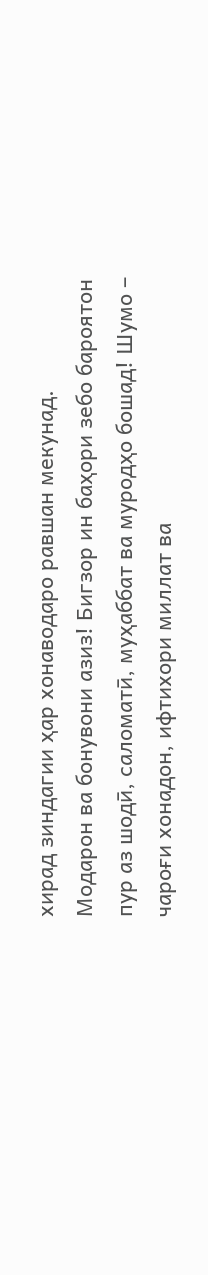хирад зиндагии ҳар хонаводаро равшан мекунад.
Модарон ва бонувони азиз! Бигзор ин баҳори зебо бароятон пур аз шодӣ, саломатӣ, муҳаббат ва муродҳо бошад! Шумо – чароғи хонадон, ифтихори миллат ва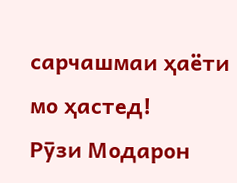сарчашмаи ҳаёти мо ҳастед!
Рӯзи Модарон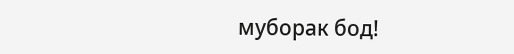муборак бод!